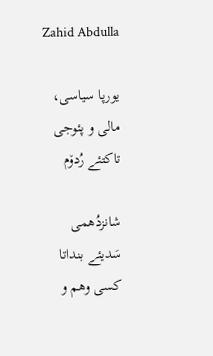Zahid Abdulla

یورپا سیاسی، مالی و پئوجی تاکتئے رُدۆم

شانزدُهمی سَدیئے بنداتا کسی وهم و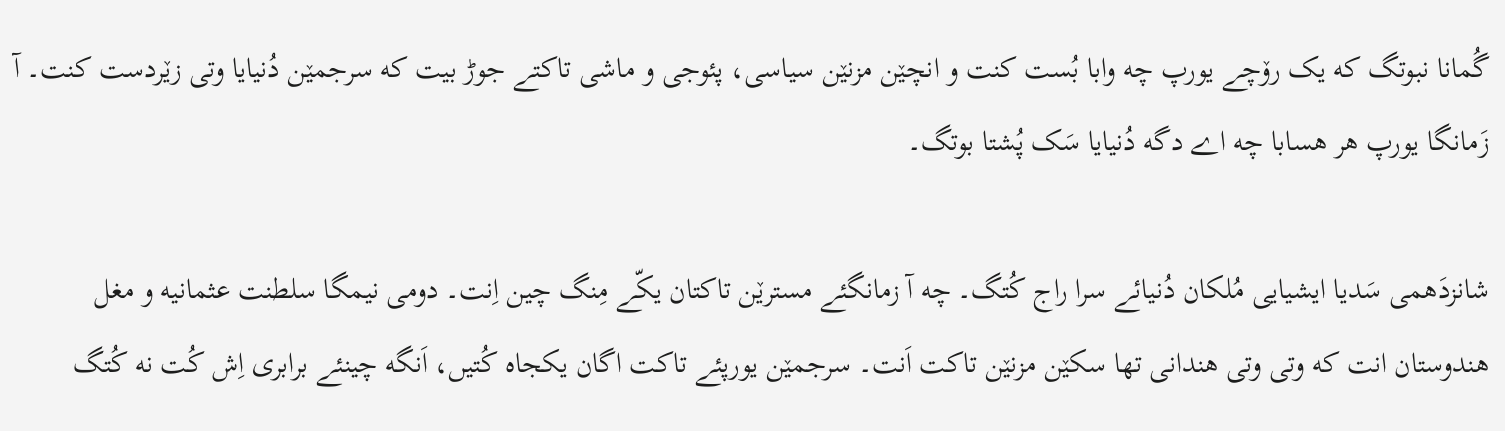گُمانا نبوتگ که یک رۆچے یورپ چه وابا بُست کنت و انچێن مزنێن سیاسی، پئوجی و ماشی تاکتے جوڑ بیت که سرجمێن دُنیایا وتی زێردست کنت۔ آ زَمانگا یورپ هر هسابا چه اے دگه دُنیایا سَک پُشتا بوتگ۔

شانزدَهمی سَدیا ایشیایی مُلکان دُنیائے سرا راج کُتگ۔ چه آ زمانگئے مسترێن تاکتان یکّے مِنگ چین اِنت۔ دومی نیمگا سلطنت عثمانیه و مغل هندوستان انت که وتی وتی هندانی تها سکێن مزنێن تاکت اَنت۔ سرجمێن یورپئے تاکت اگان یکجاه کُتیں، اَنگه چینئے برابری اِش کُت نه کُتگ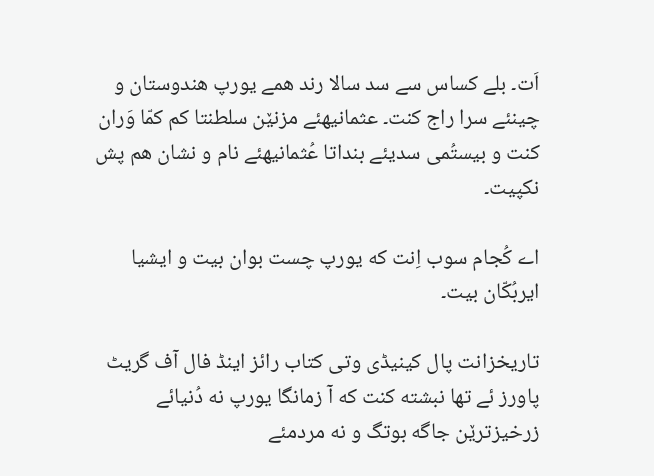اَت۔ بلے کساس سے سد سالا رند همے یورپ هندوستان و چینئے سرا راج کنت۔ عثمانیهئے مزنێن سلطنتا کم کمّا وَران کنت و بیستُمی سدیئے بنداتا عُثمانیهئے نام و نشان هم پش نکپیت۔

اے کُجام سوب اِنت که یورپ چست بوان بیت و ایشیا ایربُکّان بیت۔

تاریخزانت پال کینیڈی وتی کتاب رائز اینڈ فال آف گریٹ پاورز ئے تها نبشته کنت که آ زمانگا یورپ نه دُنیائے زرخیزترێن جاگه بوتگ و نه مردمئے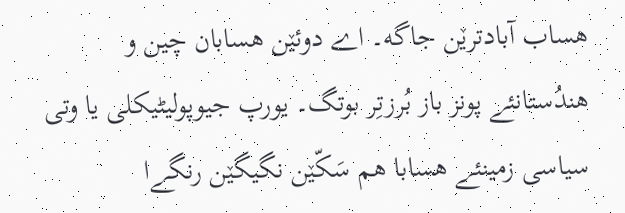هساب آبادترێن جاگه۔ اے دوئێن هسابان چین و هندُستانئے پونز باز بُرزتِر بوتگ۔ یورپ جیوپولیٹیکلی یا وتی سیاسی زمینئے هسابا هم سَکّێن نگیگێن رنگےا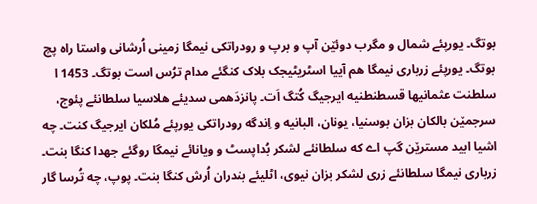بوتگ۔ یورپئے شمال و مگرب دوئێن آپ و برپ و رودراتکی نیمگا زمینی اُرشانی واستا راه پچ بوتگ۔ یورپئے زرباری نیمگا هم آییا اسٹریٹیجک بلاک کنگئے مدام ترُس است بوتگ۔ 1453 ا سلطنت عثمانیها قسطنطنیه ایرجیگ کُتگ اَت۔ پانزدَهمی سدیئے هلاسیا سلطانئے پئوج، سرجمێن بالکان بزان بوسنیا، یونان، البانیه و اِندگه رودراتکی یورپئے مُلکان ایرجیگ کنت۔ چه اشیا ابید مسترێن گپ اے که سلطانئے لشکر بُداپسٹ و ویانائے نیمگا روگئے جهدا کنگا بنت۔ زرباری نیمگا سلطانئے زری لشکر بزان نیوی، اٹلیئے بندران اُرش کنگا بنت۔ پوپ، چه تُرسا گار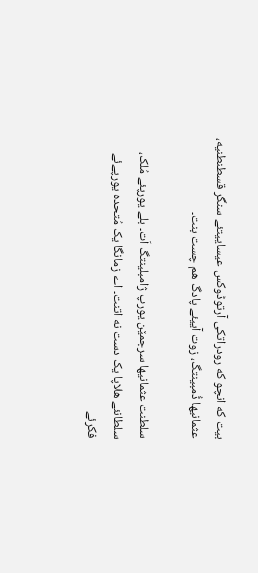بیت که انچو که رودراتکی آرتوڈوکس عیساییتئے سنگر قسطنطنیه، عثمانیها ڈُمبینتگ، زوت آییئے پادگ هم چست بنت۔

سلطنت عثمانیها سرجمێن یورپ ژامبلینتگ اَت۔ بلے یورپئے مُلک، سلطانئے هلاپا یک دست نه اتنت۔ اے زمانگا یک مُتحده یورپےئے فکرئے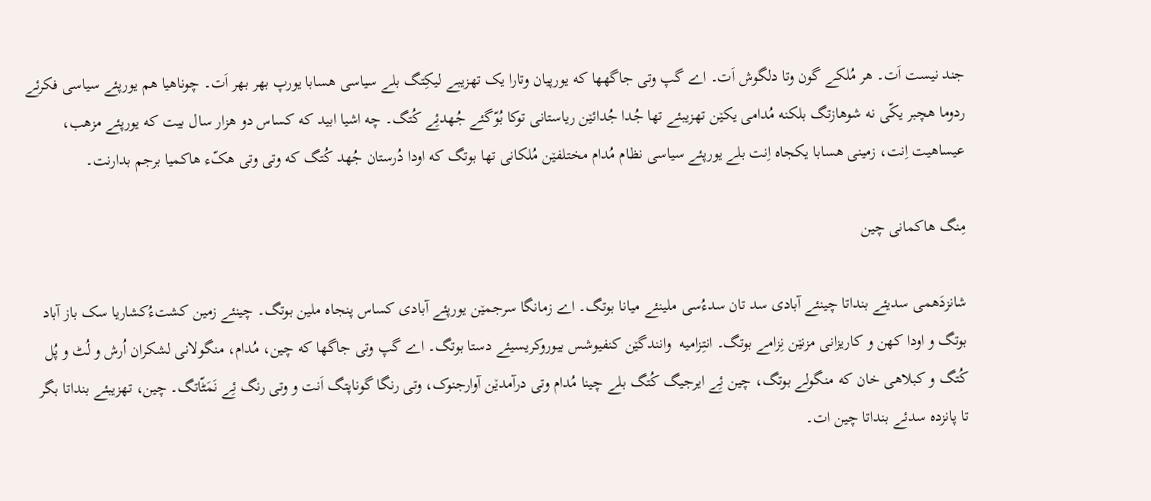جند نیست اَت۔ هر مُلکے گون وتا دلگوش اَت۔ اے گپ وتی جاگهها که یورپیان وتارا یک تهزیبے لیکِتگ بلے سیاسی هسابا یورپ بهر بهر اَت۔ چوناهیا هم یورپئے سیاسی فکرئے ردوما هچبر یکّی نه شوهازتگ بلکنه مُدامی یکێن تهزیبئے تها جُدا جُدائێن ریاستانی توکا بُوّگئے جُهدئِے کُتگ۔ چه اشیا ابید که کساس دو هزار سال بیت که یورپئے مزهب، عیساهیت اِنت، زمینی هسابا یکجاه اِنت بلے یورپئے سیاسی نظام مُدام مختلفێن مُلکانی تها بوتگ که اودا دُرستان جُهد کُتگ که وتی وتی هکّء هاکمیا برجم بدارنت۔

مِنگ هاکمانی چین

شانزدَهمی سدیئے بنداتا چینئے آبادی سد تان سدءُسی ملینئے میانا بوتگ۔ اے زمانگا سرجمێن یورپئے آبادی کساس پنجاه ملین بوتگ۔ چینئے زمین کشتءُکشاریا سک باز آباد بوتگ و اودا کهن و کاریزانی مزنێن نِزامے بوتگ۔ انتِزامیه  وانندگێن کنفیوشس بیوروکریسیئے دستا بوتگ۔ اے گپ وتی جاگها که چین، مُدام، منگولانی لشکران اُرش و لُٹ و پُل کُتگ و کبلاهی خان که منگولے بوتگ، چین ئِے ایرجیگ کُتگ بلے چینا مُدام وتی درآمدێن آوارجنوک، وتی رنگا گوناپتگ اَنت و وتی رنگ ئِے نَمَٹّاتگ۔ چین، تهزیبئے بنداتا بگر تا پانزده سدئے بنداتا چین ات۔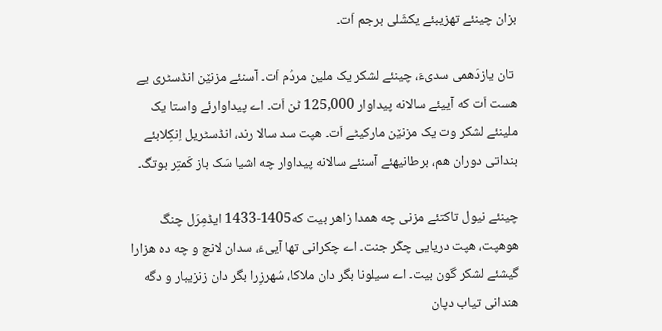بزان چینئے تهزیبئے یکشَلی برجم اَت۔

 تان یازدَهمی سدیءَ، چینئے لشکر یک ملین مردُم اَت۔ آسنئے مزنێن انڈسٹری یے هست اَت که آییئے سالانه پیداوار 125,000 ٹن اَت۔ اے پیداوارئے واستا یک ملینئے لشکر وت یک مزنێن مارکیٹے اَت۔ هپت سد سالا رند، انڈسٹریل اِنکِلابئے بنداتی دوران هم، برطانیهئے آسنئے سالانه پیداوار چه اشیا سَک باز کَمتِر بوتگ۔

چینئے نیول تاکتئے مزنی چه همدا زاهر بیت که1405-1433 ایڈمِرَل چنگ هوهپت، هپت دریایی چکّر جنت۔ اے چکرانی تها آییءَ، سدان لانچ و چه ده هزارا گیشئے لشکر گون بیت۔ اے سیلونا بگر دان ملاکا، سُهرزِرا بگر دان زنزیبار و دگه هندانی تیاب دپان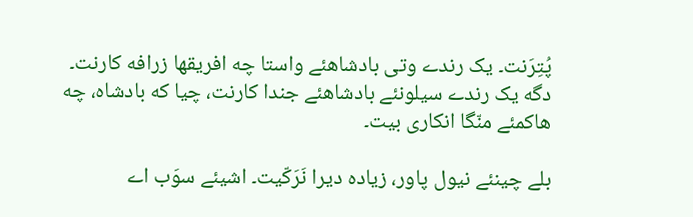پُتِرَنت۔ یک رندے وتی بادشاهئے واستا چه افریقها زرافه کارنت۔ دگه یک رندے سیلونئے بادشاهئے جندا کارنت، چیا که بادشاه، چه هاکمئے منّگا انکاری بیت۔

بلے چینئے نیول پاور، زیاده دیرا نَرَکّیت۔ اشیئے سوَب اے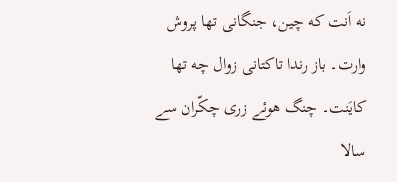نه اَنت که چین، جنگانی تها پروش وارت۔ باز رندا تاکتانی زوال چه تها کایَنت۔ چنگ هوئے زری چکّران سے سالا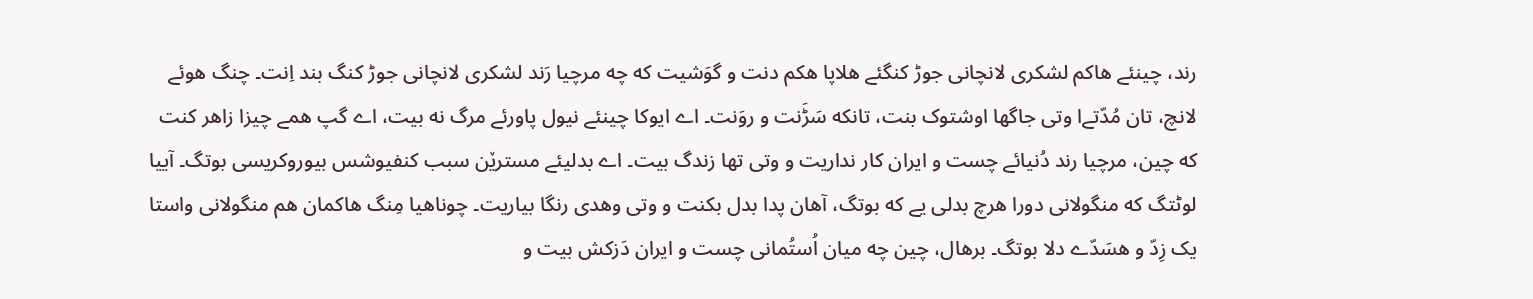رند، چینئے هاکم لشکری لانچانی جوڑ کنگئے هلاپا هکم دنت و گوَشیت که چه مرچیا رَند لشکری لانچانی جوڑ کنگ بند اِنت۔ چنگ هوئے لانچ، تان مُدّتےا وتی جاگها اوشتوک بنت، تانکه سَڑَنت و روَنت۔ اے ایوکا چینئے نیول پاورئے مرگ نه بیت، اے گپ همے چیزا زاهر کنت که چین، مرچیا رند دُنیائے چست و ایران کار نداریت و وتی تها زندگ بیت۔ اے بدلیئے مسترێن سبب کنفیوشس بیوروکریسی بوتگ۔ آییا لوٹتگ که منگولانی دورا هرچ بدلی یے که بوتگ، آهان پدا بدل بکنت و وتی وهدی رنگا بیاریت۔ چوناهیا مِنگ هاکمان هم منگولانی واستا یک زِدّ و هسَدّے دلا بوتگ۔ برهال، چین چه میان اُستُمانی چست و ایران دَزکش بیت و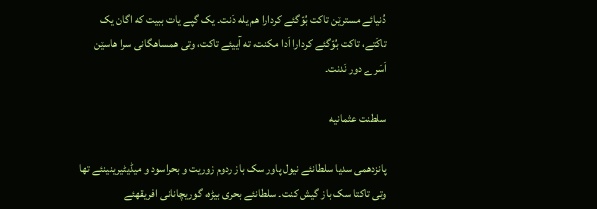دُنیائے مسترێن تاکت بُوّگئے کردارا هم یله دَنت۔ یک گپے یات ببیت که اگان یک تاکَتے، تاکت بُوّگئے کردارا اَدا مکنت، ته آییئے تاکت، وتی همساهگانی سرا هاسێن اَسَرے دور نَدنت۔

سلطنت عثمانیه

پانزدهمی سدیا سلطانئے نیول پاور سک باز ردوم زوریت و بحراسود و میڈیٹیرینینئے تها وتی تاکتا سک باز گیش کنت۔ سلطانئے بحری بیڑه، گوریچانانی افریقهئے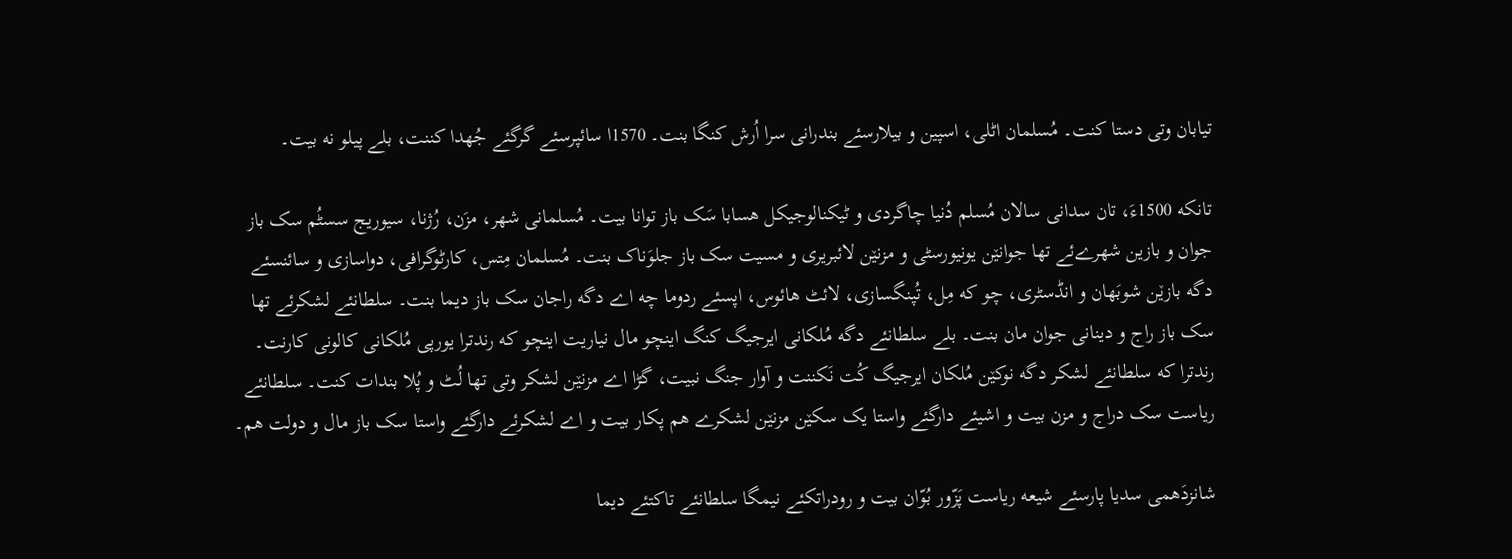تیابان وتی دستا کنت۔ مُسلمان اٹلی، اسپین و بیلارسئے بندرانی سرا اُرش کنگا بنت۔ 1570ا سائپرسئے گرگئے جُهدا کننت، بلے پیلو نه بیت۔

تانکه 1500ءَ، تان سدانی سالان مُسلم دُنیا چاگردی و ٹیکنالوجیکل هسابا سَک باز توانا بیت۔ مُسلمانی شهر، مزَن، رُژنا، سیوریج سسٹُم سک باز جوان و بازین شهرےئے تها جوانێن یونیورسٹی و مزنێن لائبریری و مسیت سک باز جلوَناک بنت۔ مُسلمان مِتس، کارٹوگرافی، دواسازی و سائنسئے دگه بازێن شوبَهان و انڈسٹری، چو که مِل، تُپنگسازی، لائٹ هائوس، اپسئے ردوما چه اے دگه راجان سک باز دیما بنت۔ سلطانئے لشکرئے تها سک باز راج و دینانی جوان مان بنت۔ بلے سلطانئے دگه مُلکانی ایرجیگ کنگ اینچو مال نیاریت اینچو که رندترا یورپی مُلکانی کالونی کارنت۔ رندترا که سلطانئے لشکر دگه نوکێن مُلکان ایرجیگ کُت نَکننت و آوار جنگ نبیت، گڑا اے مزنێن لشکر وتی تها لُٹ و پُلا بندات کنت۔ سلطانئے ریاست سک دراج و مزن بیت و اشیئے دارگئے واستا یک سکێن مزنێن لشکرے هم پکار بیت و اے لشکرئے دارگئے واستا سک باز مال و دولت هم۔

شانزدَهمی سدیا پارسئے شیعه ریاست پَزّور بُوّان بیت و رودراتکئے نیمگا سلطانئے تاکتئے دیما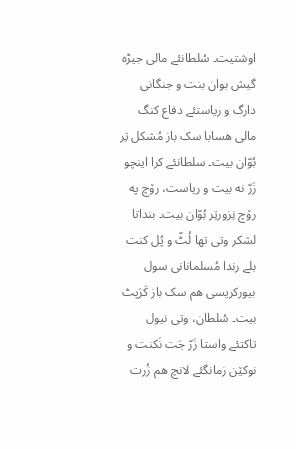اوشتیت۔ سُلطانئے مالی جیڑه گیش بوان بنت و جنگانی دارگ و ریاستئے دفاع کنگ مالی هسابا سک باز مُشکل تِر بُوّان بیت۔ سلطانئے کرا اینچو زَرّ نه بیت و ریاست، رۆچ په رۆچ نِزورتِر بُوّان بیت۔ بنداتا لشکر وتی تها لُٹّ و پُل کنت بلے رندا مُسلمانانی سول بیورکریسی هم سک باز کَرَپٹ بیت۔ سُلطان، وتی نیول تاکتئے واستا زَرّ جَت نَکنت و نوکێن زمانگئے لانچ هم زُرت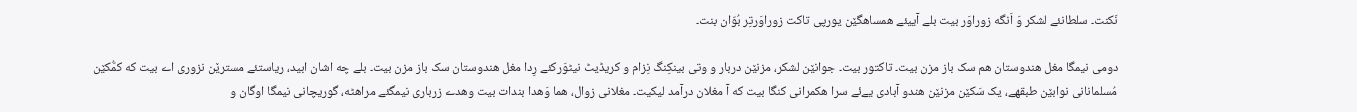نَکنت۔ سلطانئے لشکر وَ اَنگه زوراوَر بیت بلے آییئے همساهگێن یورپی تاکت زوراوَرتِر بُوّان بنت۔

دومی نیمگا مغل هندوستان هم سک باز مزن بیت۔ تاکتور بیت۔ جوانێن لشکر، مزنێن دربار و وتی بینکِنگ نِزام و کریڈیٹ نیٹوَرکئے رِدا مغل هندوستان سک باز مزن بیت۔ بلے چه اشان ابید، ریاستئے مسترێن نزوری اے بیت که کمُّکێن مُسلمانانی نوابێن طبقهے، یک سَکێن مزنێن هندو آبادی یےئے سرا هکمرانی کنگا بیت که آ مغلان درآمد لیکیت۔ مغلانی زوال، هما وَهدا بندات بیت وهدے زرباری نیمگئے مراهٹه، گوریچانی نیمگا اوگان و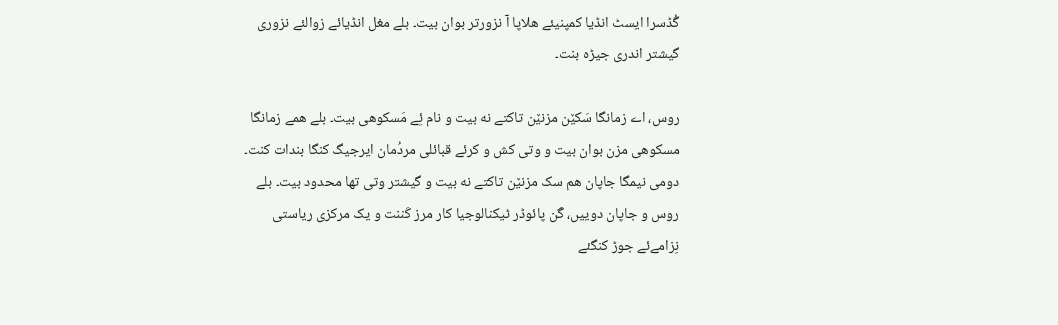گُڈسرا ایسٹ انڈیا کمپنیئے هلاپا آ نزورتر بوان بیت۔ بلے مغل انڈیائے زوالئے نزوری گیشتر اندری جیڑه بنت۔

روس، اے زمانگا سَکێن مزنێن تاکتے نه بیت و نام ئِے مَسکوهی بیت۔ بلے همے زمانگا مسکوهی مزن بوان بیت و وتی کش و کرئے قبائلی مردُمان ایرجیگ کنگا بندات کنت۔ دومی نیمگا جاپان هم سک مزنێن تاکتے نه بیت و گیشتر وتی تها محدود بیت۔ بلے روس و جاپان دوییں، گَن پائوڈر ٹیکنالوجیا کار مرز کَننت و یک مرکزی ریاستی نِزامےئے جوڑ کنگئے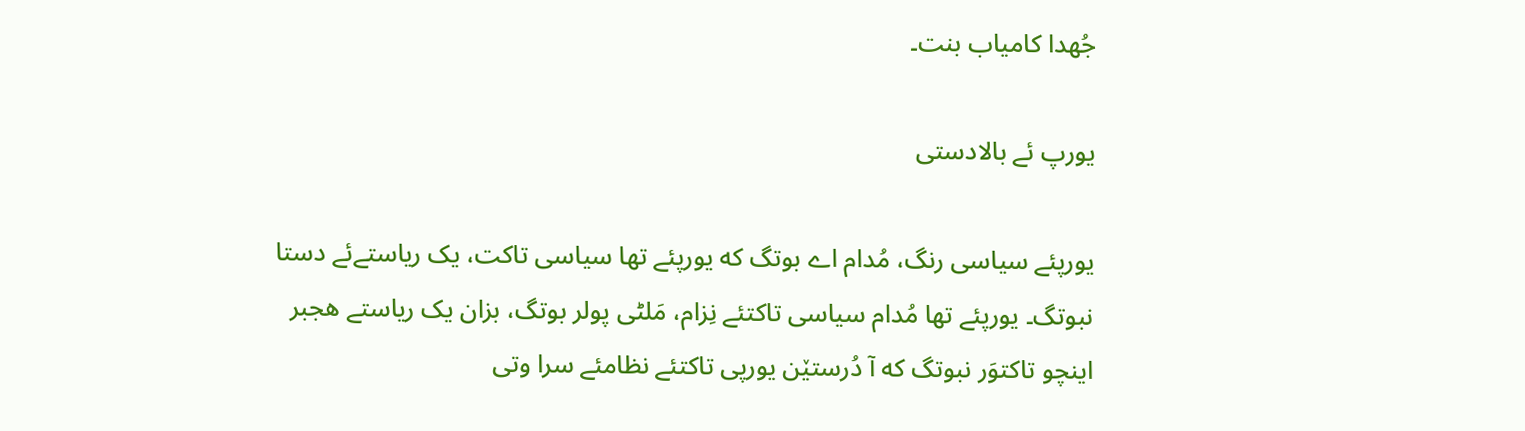جُهدا کامیاب بنت۔

یورپ ئے بالادستی

یورپئے سیاسی رنگ، مُدام اے بوتگ که یورپئے تها سیاسی تاکت، یک ریاستےئے دستا نبوتگ۔ یورپئے تها مُدام سیاسی تاکتئے نِزام، مَلٹی پولر بوتگ، بزان یک ریاستے هجبر اینچو تاکتوَر نبوتگ که آ دُرستێن یورپی تاکتئے نظامئے سرا وتی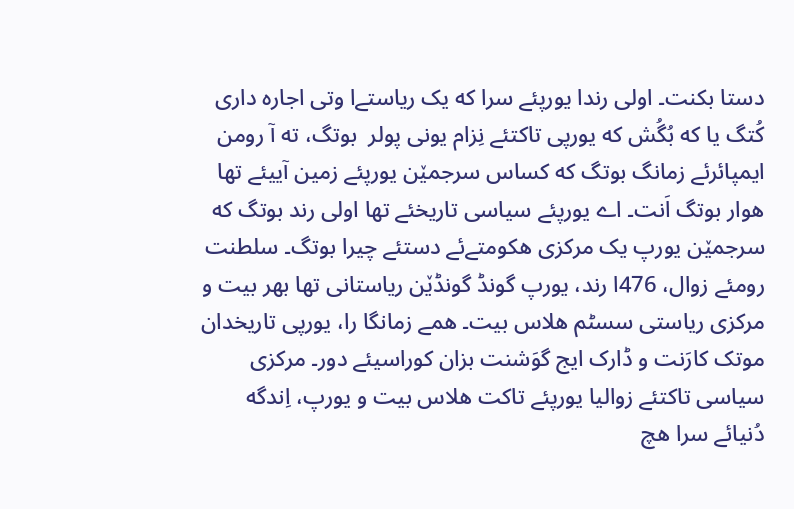دستا بکنت۔ اولی رندا یورپئے سرا که یک ریاستےا وتی اجاره داری کُتگ یا که بُگُش که یورپی تاکتئے نِزام یونی پولر  بوتگ، ته آ رومن ایمپائرئے زمانگ بوتگ که کساس سرجمێن یورپئے زمین آییئے تها هوار بوتگ اَنت۔ اے یورپئے سیاسی تاریخئے تها اولی رند بوتگ که سرجمێن یورپ یک مرکزی هکومتےئے دستئے چیرا بوتگ۔ سلطنت رومئے زوال، 476ا رند، یورپ گونڈ گونڈێن ریاستانی تها بهر بیت و مرکزی ریاستی سسٹم هلاس بیت۔ همے زمانگا را، یورپی تاریخدان موتک کارَنت و ڈارک ایج گوَشنت بزان کوراسیئے دور۔ مرکزی سیاسی تاکتئے زوالیا یورپئے تاکت هلاس بیت و یورپ، اِندگه دُنیائے سرا هچ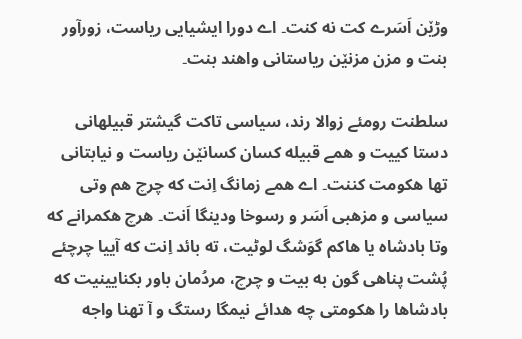وڑێن اَسَرے کت نه کنت۔ اے دورا ایشیایی ریاست، زورآور بنت و مزن مزنێن ریاستانی واهند بنت۔

سلطنت رومئے زوالا رند، سیاسی تاکت گیشتر قبیلهانی دستا کییت و همے قبیله کسان کسانێن ریاست و نیابتانی تها هکومت کننت۔ اے همے زمانگ اِنت که چرچ هم وتی سیاسی و مزهبی اَسَر و رسوخا ودینگا اَنت۔ هرچ هکمرانے که وتا بادشاه یا هاکم گوَشگ لوٹیت، ته بائد اِنت که آییا چرچئے پُشت پناهی گون به بیت و چرچ، مردُمان باور بکنایینیت که بادشاها را هکومتی چه هدائے نیمگا رستگ و آ تهنا واجه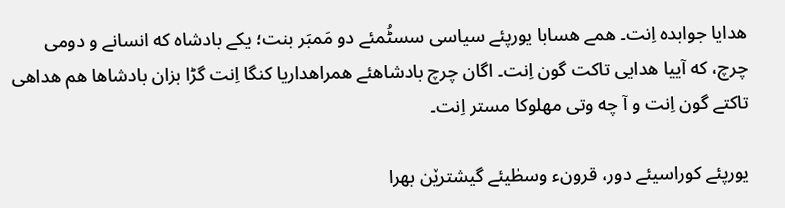هدایا جوابده اِنت۔ همے هسابا یورپئے سیاسی سسٹُمئے دو مَمبَر بنت؛ یکے بادشاه که انسانے و دومی چرچ، که آییا هدایی تاکت گون اِنت۔ اگان چرچ بادشاهئے همراهداریا کنگا اِنت گڑا بزان بادشاها هم هداهی تاکتے گون اِنت و آ چه وتی مهلوکا مستر اِنت۔

یورپئے کوراسیئے دور، قرونء وسطٰیئے گیشترێن بهرا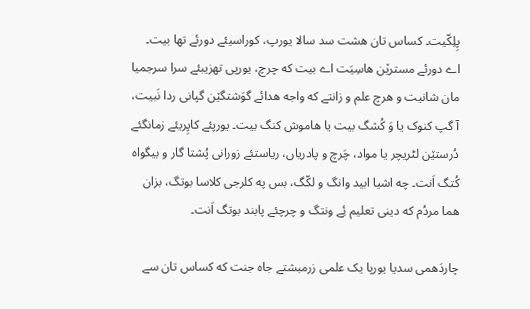پِلِکّیت۔ کساس تان هشت سد سالا یورپ، کوراسیئے دورئے تها بیت۔ اے دورئے مسترێن هاسِیَت اے بیت که چرچ، یورپی تهزیبئے سرا سرجمیا مان شانیت و هرچ علم و زانتے که واجه هدائے گوَشتگێن گپانی ردا نَبیت، آ گپ کنوک یا وَ کُشگ بیت یا هاموش کنگ بیت۔ یورپئے کاپِریئے زمانگئے دُرستێن لٹریچر یا مواد، چَرچ و پادریاں، ریاستئے زورانی پُشتا گار و بیگواه کُتگ اَنت۔ چه اشیا ابید وانگ و لکّگ، بس په کلرجی کلاسا بوتگ، بزان هما مردُم که دینی تعلیم ئِے ونتگ و چرچئے پابند بوتگ اَنت۔

چاردَهمی سدیا یورپا یک علمی زرمبشتے جاه جنت که کساس تان سے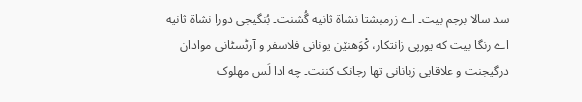سد سالا برجم بیت۔ اے زرمبشتا نشاة ثانیه گُشنت۔ بُنگیجی دورا نشاة ثانیه اے رنگا بیت که یورپی زانتکار، کْوَهنێن یونانی فلاسفر و آرٹسٹانی موادان درگیجنت و علاقایی زبانانی تها رجانک کننت۔ چه ادا لَس مهلوک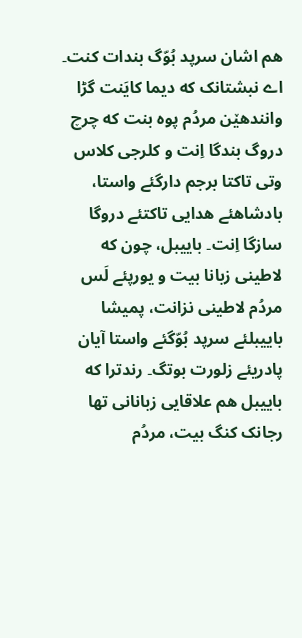هم اشان سرپد بُوّگ بندات کنت۔ اے نبشتانک که دیما کایَنت گڑا وانندهێن مردُم پوه بنت که چرچ دروگ بندگا اِنت و کلرجی کلاس وتی تاکتا برجم دارگئے واستا، بادشاهئے هدایی تاکتئے دروگا سازگا اِنت۔ باییبل، چون که لاطینی زبانا بیت و یورپئے لَس مردُم لاطینی نزانت، پمیشا باییبلئے سرپد بُوّگئے واستا آیان پادریئے زلورت بوتگ۔ رندترا که باییبل هم علاقایی زبانانی تها رجانک کنگ بیت، مردُم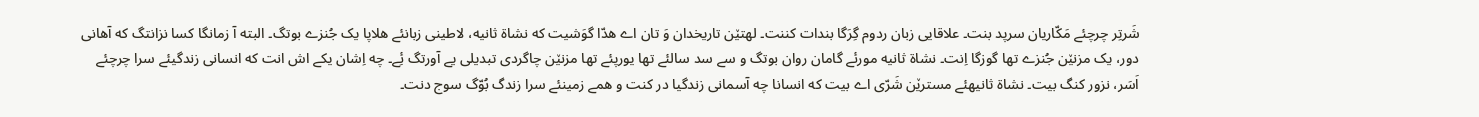شَرتِر چرچئے مَکّاریان سرپد بنت۔ علاقایی زبان ردوم گِرَگا بندات کننت۔ لهتێن تاریخدان وَ تان اے هدّا گوَشیت که نشاة ثانیه، لاطینی زبانئے هلاپا یک جُنزے بوتگ۔ البته آ زمانگا کسا نزانتگ که آهانی دور، یک مزنێن جُنزے تها گوزگا اِنت۔ نشاة ثانیه مورئے گامان روان بوتگ و سے سد سالئے تها یورپئے تها مزنێن چاگردی تبدیلی یے آورتگ ئِے۔ چه اِشان یکے اش انت که انسانی زندگیئے سرا چرچئے اَسَر، نزور کنگ بیت۔ نشاة ثانیهئے مسترێن شَرّی اے بیت که انسانا چه آسمانی زندگیا در کنت و همے زمینئے سرا زندگ بُوّگ سوج دنت۔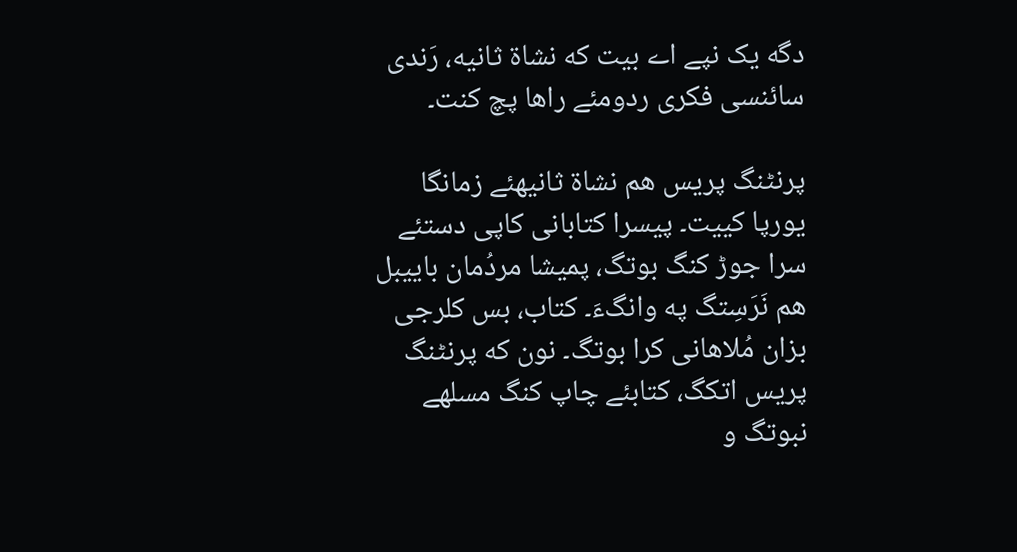دگه یک نپے اے بیت که نشاة ثانیه، رَندی سائنسی فکری ردومئے راها پچ کنت۔

پرنٹنگ پریس هم نشاة ثانیهئے زمانگا یورپا کییت۔ پیسرا کتابانی کاپی دستئے سرا جوڑ کنگ بوتگ، پمیشا مردُمان باییبل هم نَرَسِتگ په وانگءَ۔ کتاب، بس کلرجی بزان مُلاهانی کرا بوتگ۔ نون که پرنٹنگ پریس اتکگ، کتابئے چاپ کنگ مسلهے نبوتگ و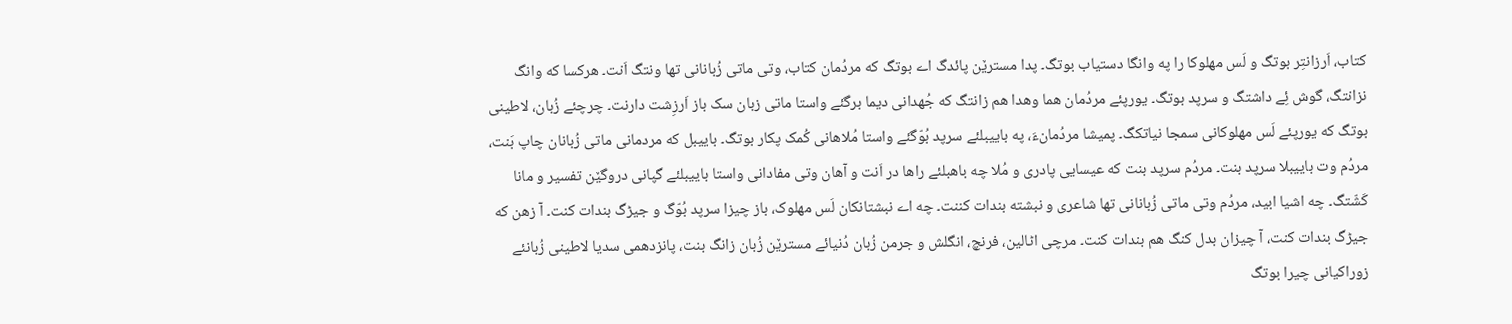کتاب، اَرزانتِر بوتگ و لَس مهلوکا را په وانگا دستیاب بوتگ۔ پدا مسترێن پائدگ اے بوتگ که مردُمان کتاب، وتی ماتی زُبانانی تها ونتگ اَنت۔ هرکسا که وانگ نزانتگ، گوش ئِے داشتگ و سرپد بوتگ۔ یورپئے مردُمان هما وهدا هم زانتگ که جُهدانی دیما برگئے واستا ماتی زبان سک باز اَرزِشت دارنت۔ چرچئے زُبان، لاطینی بوتگ که یورپئے لَس مهلوکانی سمجا نیاتکگ۔ پمیشا مردُمانءَ، په باییبلئے سرپد بُوّگئے واستا مُلاهانی کُمک پکار بوتگ۔ باییبل که مردمانی ماتی زُبانان چاپ بَنت، مردُم وت باییبلا سرپد بنت۔ مردُم سرپد بنت که عیسایی پادری و مُلا چه باهبلئے راها در اَنت و آهان وتی مفادانی واستا باییبلئے گپانی دروگێن تفسیر و مانا کَشّتگ۔ چه اشیا ابید، مردُم وتی ماتی زُبانانی تها شاعری و نبشته بندات کننت۔ چه اے نبشتانکان لَس مهلوک، باز چیزا سرپد بُوّگ و جیڑگ بندات کنت۔ آ زهن که جیڑگ بندات کنت، آ چیزان بدل کنگ هم بندات کنت۔ مرچی اٹالین، فرنچ، انگلش و جرمن زُبان دُنیائے مسترێن زُبان زانگ بنت، پانزدهمی سدیا لاطینی زُبانئے زوراکیانی چیرا بوتگ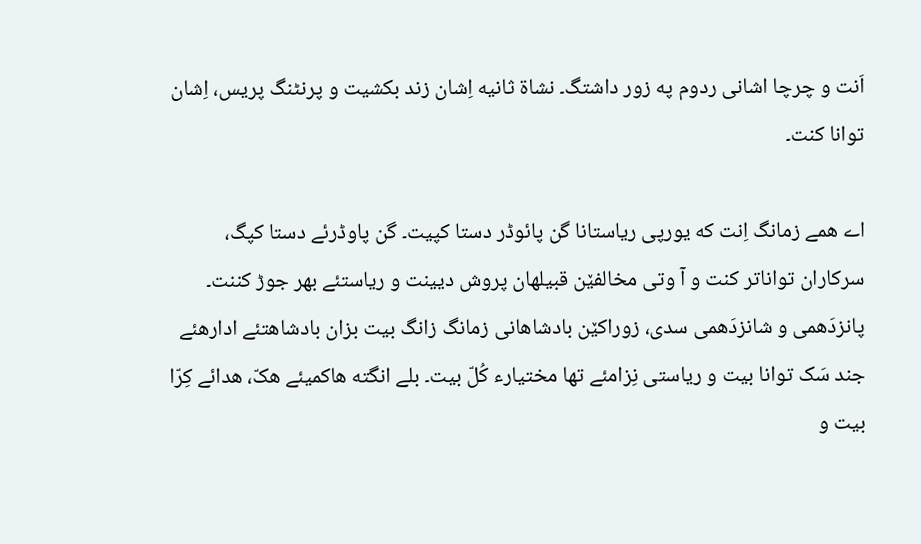اَنت و چرچا اشانی ردوم په زور داشتگ۔ نشاة ثانیه اِشان زند بکشیت و پرنٹنگ پریس، اِشان توانا کنت۔

اے همے زمانگ اِنت که یورپی ریاستانا گن پائوڈر دستا کپیت۔ گن پاوڈرئے دستا کپگ، سرکاران تواناتر کنت و آ وتی مخالفێن قبیلهان پروش دیینت و ریاستئے بهر جوڑ کننت۔ پانزدَهمی و شانزدَهمی سدی، زوراکێن بادشاهانی زمانگ زانگ بیت بزان بادشاهتئے ادارهئے جند سَک توانا بیت و ریاستی نِزامئے تها مختیارء کُلّ بیت۔ بلے انگته هاکمیئے هکّ، هدائے کِرّا بیت و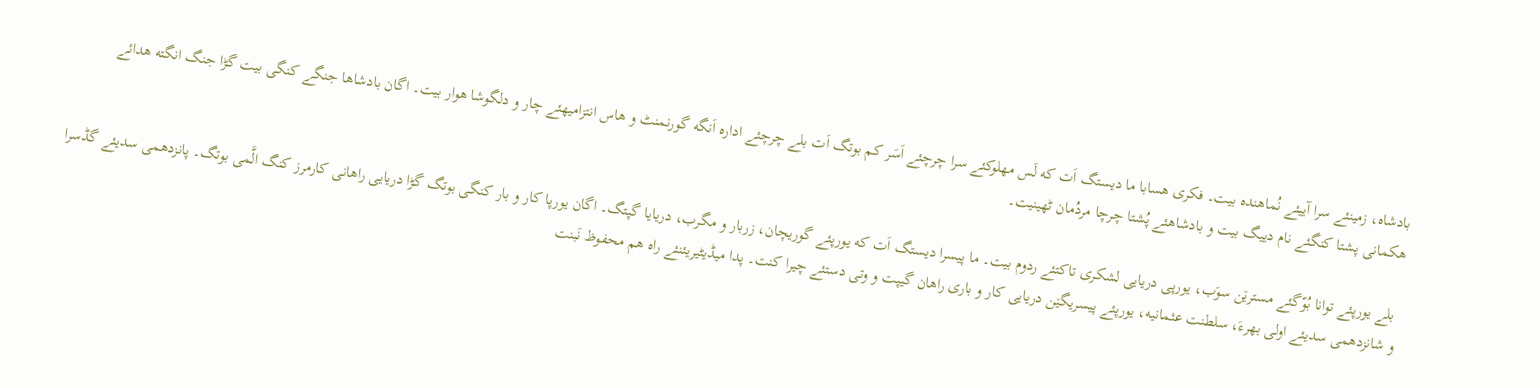بادشاه، زمینئے سرا آییئے نُماهنده بیت۔ فکری هسابا ما دیستگ اَت که لَس مهلوکئے سرا چرچئے اَسَر کم بوتگ اَت بلے چرچئے اداره اَنگه گورنمنٹ و هاس انتزامیهئے چار و دلگوشا هوار بیت۔ اگان بادشاها جنگے کنگی بیت گڑا جنگ انگته هدائے هکمانی پشتا کنگئے نام دییگ بیت و بادشاهئے پُشتا چرچا مردُمان ٹهینیت۔

 بلے یورپئے توانا بُوّگئے مسترێن سوَب، یورپی دریایی لشکری تاکتئے ردوم بیت۔ ما پیسرا دیستگ اَت که یورپئے گوریچان، زربار و مگرب، دریایا گپتگ۔ اگان یورپا کار و بار کنگی بوتگ گڑا دریایی راهانی کارمرز کنگ الَّمی بوتگ۔ پانزدهمی سدیئے گڈسرا و شانزدهمی سدیئے اولی بهرءَ، سلطنت عثمانیه، یورپئے پیسریگێن دریایی کار و باری راهان گیپت و وتی دستئے چیرا کنت۔ پدا میڈیٹیریئنئے راه هم محفوظ نَبنت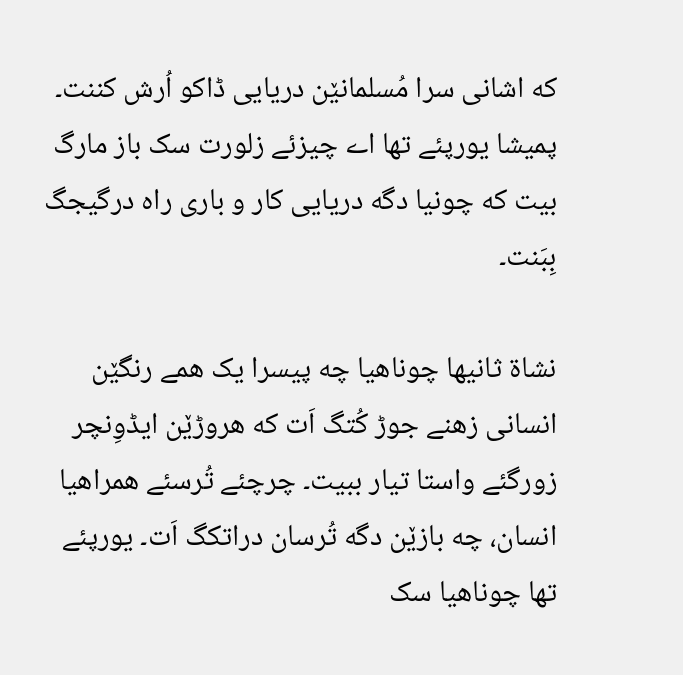که اشانی سرا مُسلمانێن دریایی ڈاکو اُرش کننت۔ پمیشا یورپئے تها اے چیزئے زلورت سک باز مارگ بیت که چونیا دگه دریایی کار و باری راه درگیجگ بِبَنت۔

نشاة ثانیها چوناهیا چه پیسرا یک همے رنگێن انسانی زهنے جوڑ کُتگ اَت که هروڑێن ایڈوِنچر زورگئے واستا تیار ببیت۔ چرچئے تُرسئے همراهیا انسان، چه بازێن دگه تُرسان دراتکگ اَت۔ یورپئے تها چوناهیا سک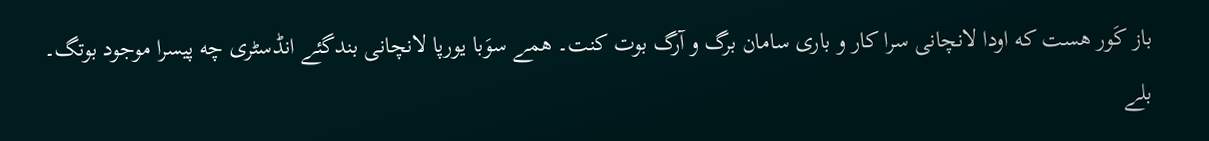باز کَور هست که اودا لانچانی سرا کار و باری سامان برگ و آرگ بوت کنت۔ همے سوَبا یورپا لانچانی بندگئے انڈسٹری چه پیسرا موجود بوتگ۔ بلے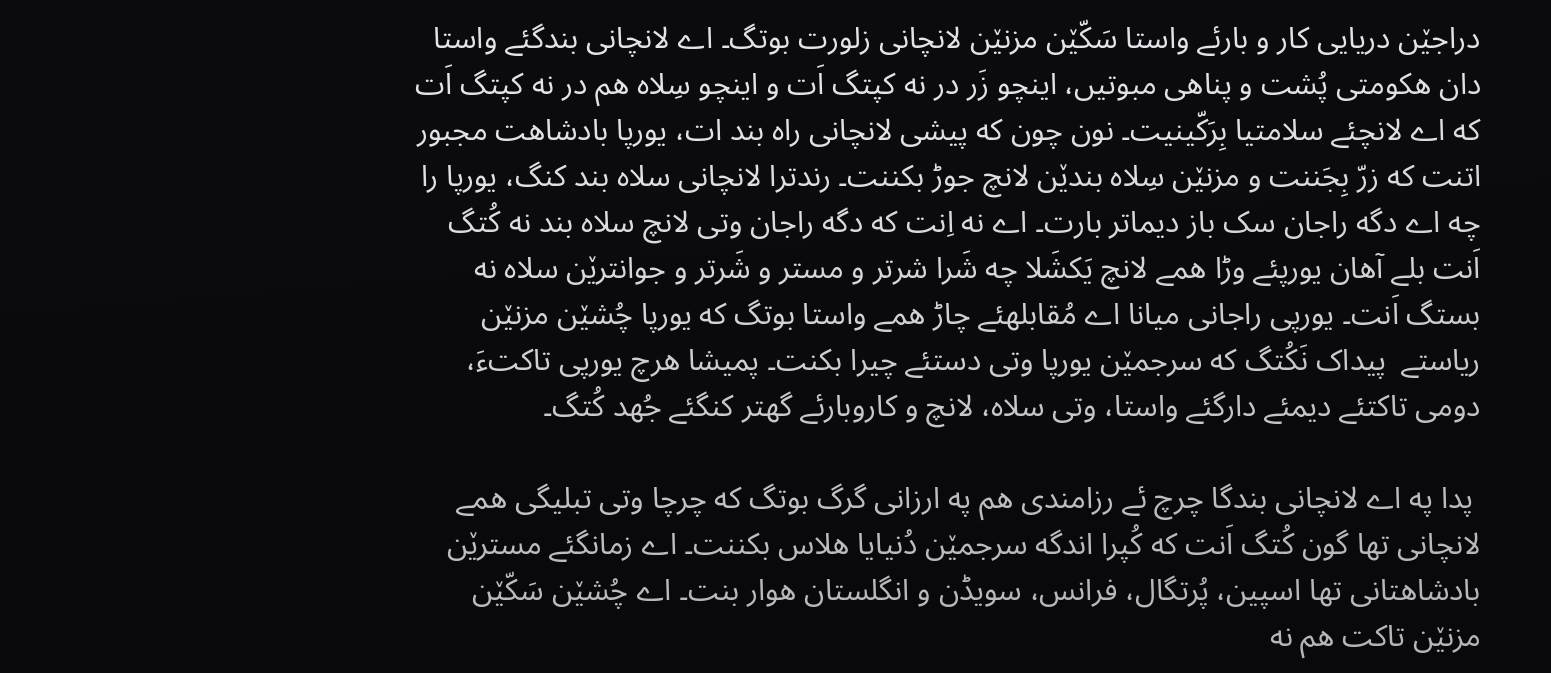دراجێن دریایی کار و بارئے واستا سَکّێن مزنێن لانچانی زلورت بوتگ۔ اے لانچانی بندگئے واستا دان هکومتی پُشت و پناهی مبوتیں، اینچو زَر در نه کپتگ اَت و اینچو سِلاه هم در نه کپتگ اَت که اے لانچئے سلامتیا بِرَکّینیت۔ نون چون که پیشی لانچانی راه بند ات، یورپا بادشاهت مجبور اتنت که زرّ بِجَننت و مزنێن سِلاه بندێن لانچ جوڑ بکننت۔ رندترا لانچانی سلاه بند کنگ، یورپا را چه اے دگه راجان سک باز دیماتر بارت۔ اے نه اِنت که دگه راجان وتی لانچ سلاه بند نه کُتگ اَنت بلے آهان یورپئے وڑا همے لانچ یَکشَلا چه شَرا شرتر و مستر و شَرتر و جوانترێن سلاه نه بستگ اَنت۔ یورپی راجانی میانا اے مُقابلهئے چاڑ همے واستا بوتگ که یورپا چُشێن مزنێن ریاستے  پیداک نَکُتگ که سرجمێن یورپا وتی دستئے چیرا بکنت۔ پمیشا هرچ یورپی تاکتءَ، دومی تاکتئے دیمئے دارگئے واستا، وتی سلاه، لانچ و کاروبارئے گهتر کنگئے جُهد کُتگ۔

 پدا په اے لانچانی بندگا چرچ ئے رزامندی هم په ارزانی گرگ بوتگ که چرچا وتی تبلیگی همے لانچانی تها گون کُتگ اَنت که کُپرا اندگه سرجمێن دُنیایا هلاس بکننت۔ اے زمانگئے مسترێن بادشاهتانی تها اسپین، پُرتگال، فرانس، سویڈن و انگلستان هوار بنت۔ اے چُشێن سَکّێن مزنێن تاکت هم نه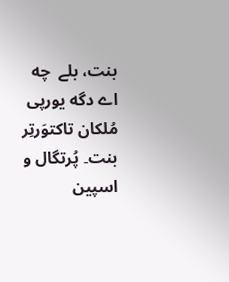بنت، بلے  چه اے دگه یورپی مُلکان تاکتوَرتِر بنت۔ پُرتگال و اسپین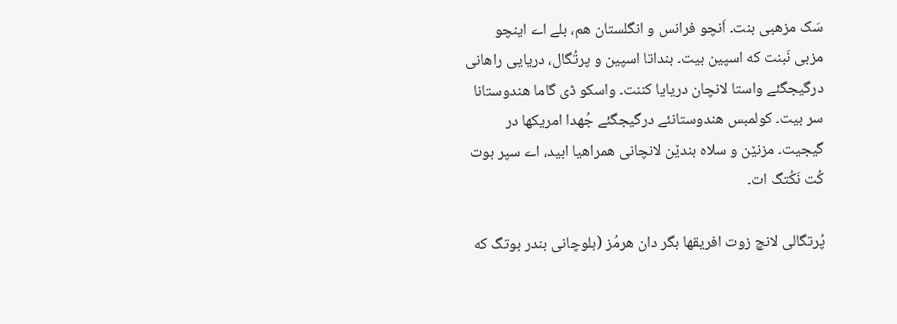سَک مزهبی بنت۔ اَنچو فرانس و انگلستان هم، بلے اے اینچو مزبی نَبنت که اسپین بیت۔ بنداتا اسپین و پرتُگال، دریایی راهانی درگیجگئے واستا لانچان دریایا کننت۔ واسکو ڈی گاما هندوستانا سر بیت۔ کولمبس هندوستانئے درگیجگئے جُهدا امریکها در گیجیت۔ مزنێن و سلاه بندێن لانچانی همراهیا ابید، اے سپر بوت کُت نَکُتگ ات۔

پُرتگالی لانچ زوت افریقها بگر دان هرمُز (بلوچانی بندر بوتگ که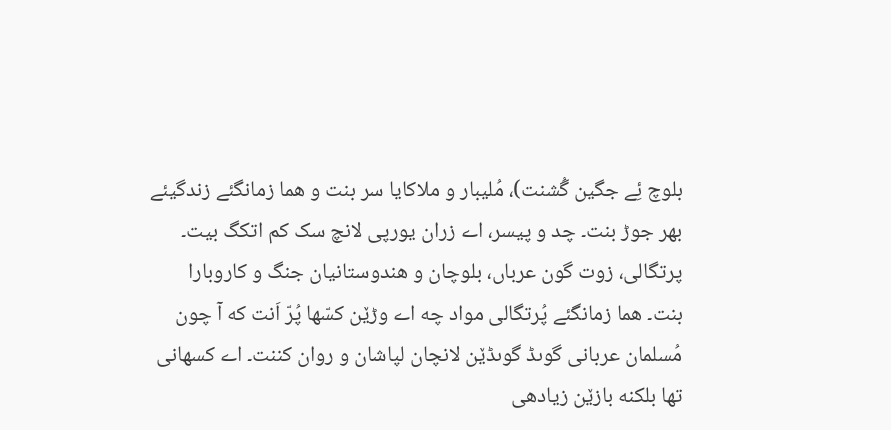بلوچ ئِے جگین گُشنت)، مُلیبار و ملاکایا سر بنت و هما زمانگئے زندگیئے بهر جوڑ بنت۔ چد و پیسر، اے زران یورپی لانچ سک کم اتکگ بیت۔ پرتگالی، زوت گون عرباں، بلوچان و هندوستانیان جنگ و کاروبارا بنت۔ هما زمانگئے پُرتگالی مواد چه اے وڑێن کسّها پُرّ اَنت که آ چون مُسلمان عربانی گوںڈ گوںڈێن لانچان لپاشان و روان کننت۔ اے کسهانی تها بلکنه بازێن زیادهی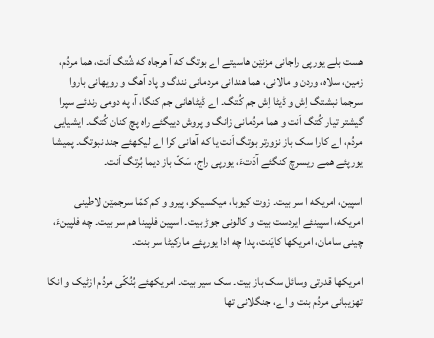هست بلے یورپی راجانی مزنێن هاسیتے اے بوتگ که آ هرجاه که شُتگ اَنت، هما مردُم، زمین، سلاه، وردن و مالانی، هما هندانی مردمانی نندگ و پاد آهگ و رویهانی باروا سرجما نبشتگ اِش و ڈیٹا اِش جم کُتگ۔ اے ڈیٹاهانی جم کنگا، آ، په دومی رندئے سپرا گیشتر تیار کُتگ اَنت و هما مردُمانی زانگ و پروش دییگئے راه پچ کنان کُتگ۔ ایشیایی مردُم، اے کارا سک باز نزورتر بوتگ اَنت یا که آهانی کرا اے لیکهئے جند نبوتگ۔ پمیشا یورپئے همے ریسرچ کنگئے آدَتءَ، یورپی راج، سَکّ باز دیما بُرتگ اَنت۔

اسپین، امریکه ا سر بیت۔ زوت کیوبا، میکسیکو، پیرو و کم کمّا سرجمێن لاطینی امریکه، اسپینئے ایردست بیت و کالونی جوڑ بیت۔ اسپین فلپینا هم سر بیت۔ چه فلپینءَ، چینی سامان، امریکها کایَنت، پدا چه ادا یورپئے مارکیٹا سر بنت۔

امریکها قدرتی وسائل سک باز بیت۔ سک سیر بیت۔ امریکهئے بُنُکّی مردُم ازٹیک و انکا تهزیبانی مردُم بنت و اے، جنگلانی تها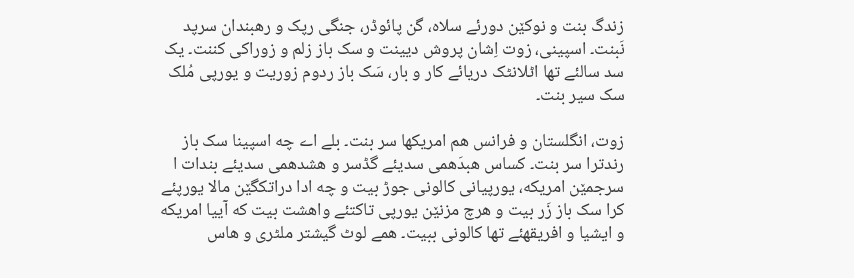زندگ بنت و نوکێن دورئے سلاه، گن پائوڈر، جنگی رپک و رهبندان سرپد نَبنت۔ اسپینی، زوت اِشان پروش دیینت و سک باز زلم و زوراکی کننت۔ یک سد سالئے تها اٹلانٹک دریائے کار و بار، سَک باز ردوم زوریت و یورپی مُلک سک سیر بنت۔

زوت، انگلستان و فرانس هم امریکها سر بنت۔ بلے اے چه اسپینا سک باز رندترا سر بنت۔ کساس هبدَهمی سدیئے گڈسر و هشدهمی سدیئے بندات ا سرجمێن امریکه، یورپیانی کالونی جوڑ بیت و چه ادا دراتکگێن مالا یورپئے کرا سک باز زَر بیت و هرچ مزنێن یورپی تاکتئے واهشت بیت که آییا امریکه و ایشیا و افریقهئے تها کالونی ببیت۔ همے لوٹ گیشتر ملٹری و هاس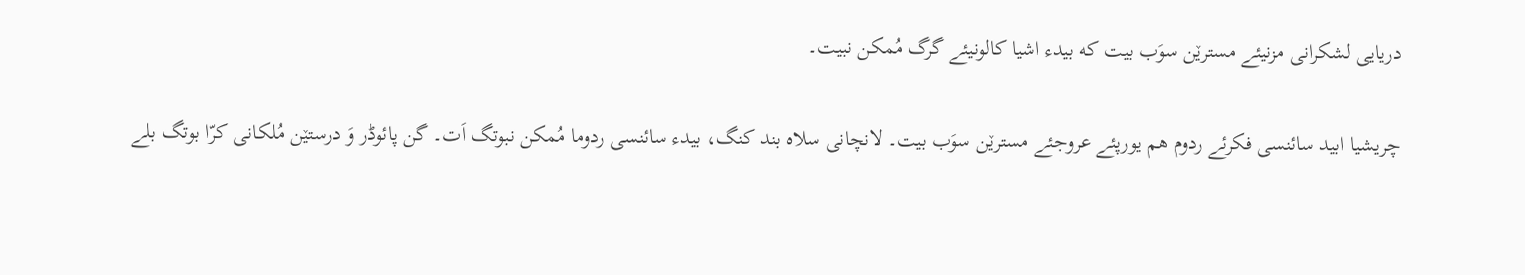دریایی لشکرانی مزنیئے مسترێن سوَب بیت که بیدء اشیا کالونیئے گرگ مُمکن نبیت۔

چریشیا ابید سائنسی فکرئے ردوم هم یورپئے عروجئے مسترێن سوَب بیت۔ لانچانی سلاه بند کنگ، بیدء سائنسی ردوما مُمکن نبوتگ اَت۔ گن پائوڈر وَ درستێن مُلکانی کرّا بوتگ بلے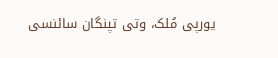یورپی مُلک، وتی تپنگان سائنسی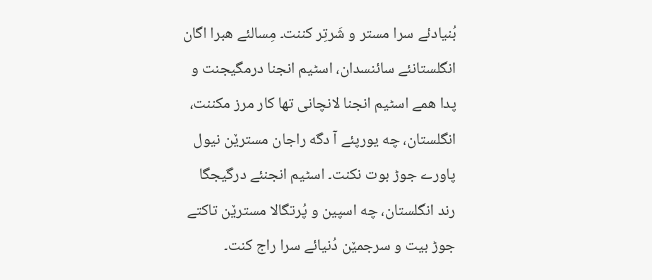بُنیادئے سرا مستر و شَرتِر کننت۔ مِسالئے هبرا اگان انگلستانئے سائنسدان، اسٹیم انجنا درمگیجنت و پدا همے اسٹیم انجنا لانچانی تها کار مرز مکننت، انگلستان، چه یورپئے آ دگه راجان مسترێن نیول پاورے جوڑ بوت نکنت۔ اسٹیم انجنئے درگیجگا رند انگلستان، چه اسپین و پُرتگالا مسترێن تاکتے جوڑ بیت و سرجمێن دُنیائے سرا راج کنت۔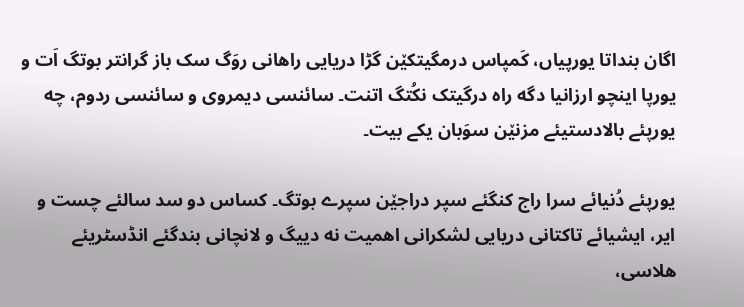اگان بنداتا یورپیاں، کَمپاس درمگیتکێن گڑا دریایی راهانی روَگ سک باز گرانتر بوتگ اَت و یورپا اینچو ارزانیا دگه راه درگیتک نکُتگ اتنت۔ سائنسی دیمروی و سائنسی ردوم، چه یورپئے بالادستیئے مزنێن سوَبان یکے بیت۔

یورپئے دُنیائے سرا راج کنگئے سپر دراجێن سپرے بوتگ۔ کساس دو سد سالئے چست و ایر، ایشیائے تاکتانی دریایی لشکرانی اهمیت نه دییگ و لانچانی بندگئے انڈسٹریئے هلاسی،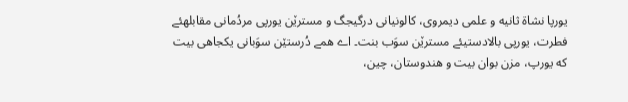یورپا نشاة ثانیه و علمی دیمروی، کالونیانی درگیجگ و مسترێن یورپی مردُمانی مقابلهئے فطرت، یورپی بالادستیئے مسترێن سوَب بنت۔ اے همے دُرستێن سوَبانی یکجاهی بیت که یورپ، مزن بوان بیت و هندوستان، چین،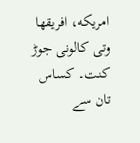امریکه، افریقها وتی کالونی جوڑ کنت۔ کساس تان سے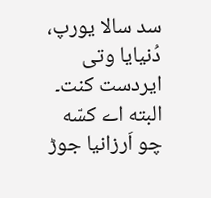سد سالا یورپ، دُنیایا وتی ایردست کنت۔ البته اے کسّه چو اَرزانیا جوڑ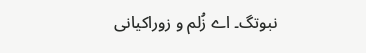نبوتگ۔ اے زُلم و زوراکیانی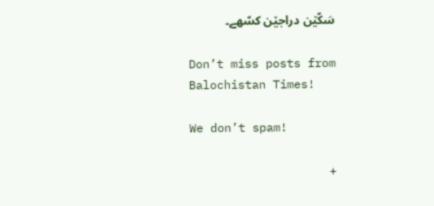سَکّێن دراجێن کسّهے۔

Don’t miss posts from Balochistan Times!

We don’t spam!

+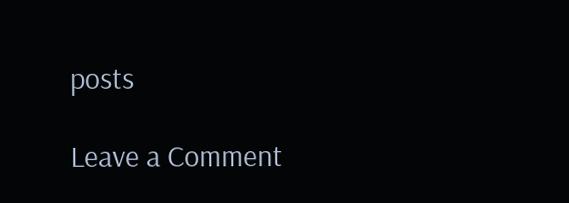posts

Leave a Comment